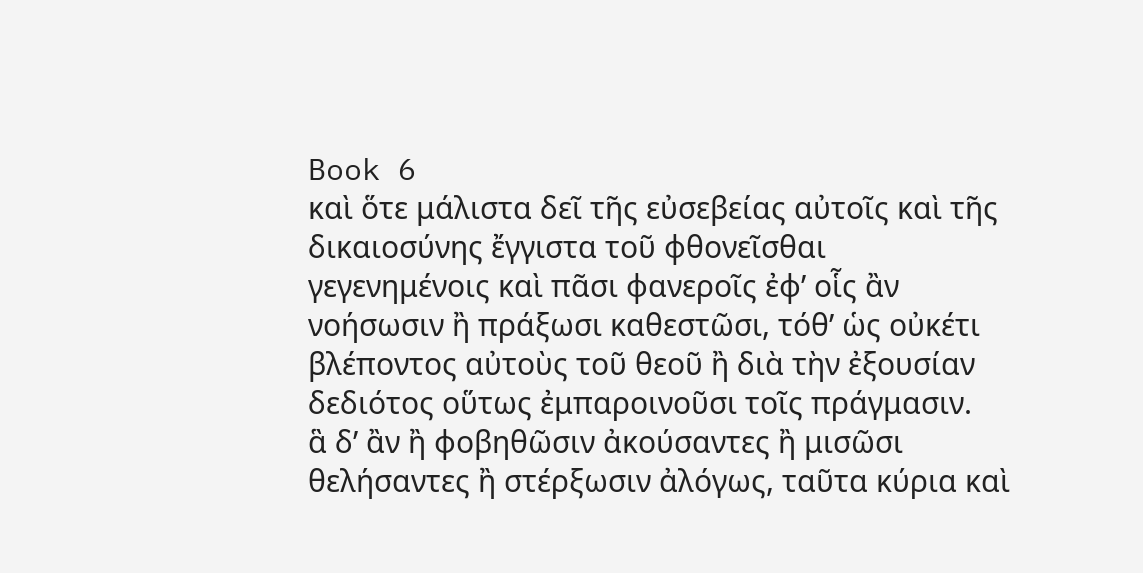Book 6
καὶ ὅτε μάλιστα δεῖ τῆς εὐσεβείας αὐτοῖς καὶ τῆς δικαιοσύνης ἔγγιστα τοῦ φθονεῖσθαι γεγενημένοις καὶ πᾶσι φανεροῖς ἐφʼ οἷς ἂν νοήσωσιν ἢ πράξωσι καθεστῶσι, τόθʼ ὡς οὐκέτι βλέποντος αὐτοὺς τοῦ θεοῦ ἢ διὰ τὴν ἐξουσίαν δεδιότος οὕτως ἐμπαροινοῦσι τοῖς πράγμασιν.
ἃ δʼ ἂν ἢ φοβηθῶσιν ἀκούσαντες ἢ μισῶσι θελήσαντες ἢ στέρξωσιν ἀλόγως, ταῦτα κύρια καὶ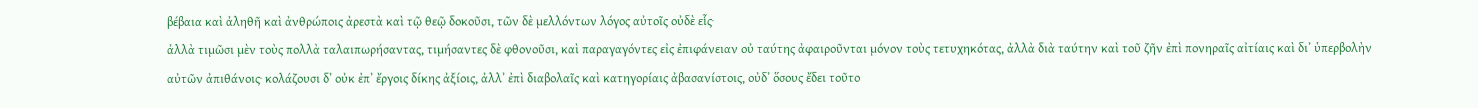βέβαια καὶ ἀληθῆ καὶ ἀνθρώποις ἀρεστὰ καὶ τῷ θεῷ δοκοῦσι, τῶν δὲ μελλόντων λόγος αὐτοῖς οὐδὲ εἷς·
ἀλλὰ τιμῶσι μὲν τοὺς πολλὰ ταλαιπωρήσαντας, τιμήσαντες δὲ φθονοῦσι, καὶ παραγαγόντες εἰς ἐπιφάνειαν οὐ ταύτης ἀφαιροῦνται μόνον τοὺς τετυχηκότας, ἀλλὰ διὰ ταύτην καὶ τοῦ ζῆν ἐπὶ πονηραῖς αἰτίαις καὶ διʼ ὑπερβολὴν αὐτῶν ἀπιθάνοις· κολάζουσι δʼ οὐκ ἐπʼ ἔργοις δίκης ἀξίοις, ἀλλʼ ἐπὶ διαβολαῖς καὶ κατηγορίαις ἀβασανίστοις, οὐδʼ ὅσους ἔδει τοῦτο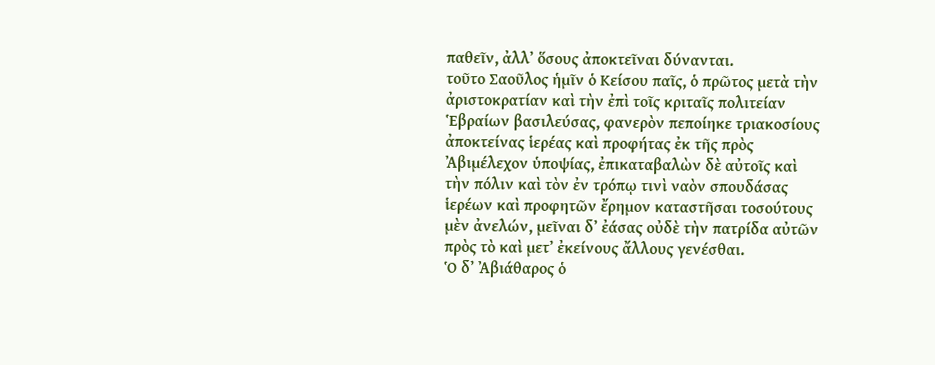παθεῖν, ἀλλʼ ὅσους ἀποκτεῖναι δύνανται.
τοῦτο Σαοῦλος ἡμῖν ὁ Κείσου παῖς, ὁ πρῶτος μετὰ τὴν ἀριστοκρατίαν καὶ τὴν ἐπὶ τοῖς κριταῖς πολιτείαν Ἑβραίων βασιλεύσας, φανερὸν πεποίηκε τριακοσίους ἀποκτείνας ἱερέας καὶ προφήτας ἐκ τῆς πρὸς Ἀβιμέλεχον ὑποψίας, ἐπικαταβαλὼν δὲ αὐτοῖς καὶ τὴν πόλιν καὶ τὸν ἐν τρόπῳ τινὶ ναὸν σπουδάσας ἱερέων καὶ προφητῶν ἔρημον καταστῆσαι τοσούτους μὲν ἀνελών, μεῖναι δʼ ἐάσας οὐδὲ τὴν πατρίδα αὐτῶν πρὸς τὸ καὶ μετʼ ἐκείνους ἄλλους γενέσθαι.
Ὁ δʼ Ἀβιάθαρος ὁ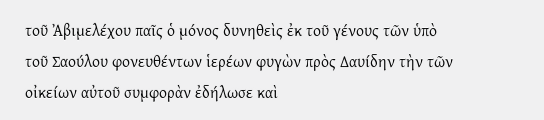τοῦ Ἀβιμελέχου παῖς ὁ μόνος δυνηθεὶς ἐκ τοῦ γένους τῶν ὑπὸ τοῦ Σαούλου φονευθέντων ἱερέων φυγὼν πρὸς Δαυίδην τὴν τῶν οἰκείων αὐτοῦ συμφορὰν ἐδήλωσε καὶ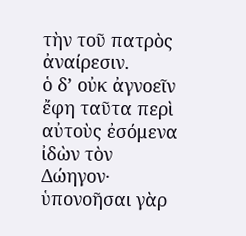τὴν τοῦ πατρὸς ἀναίρεσιν.
ὁ δʼ οὐκ ἀγνοεῖν ἔφη ταῦτα περὶ αὐτοὺς ἐσόμενα ἰδὼν τὸν Δώηγον· ὑπονοῆσαι γὰρ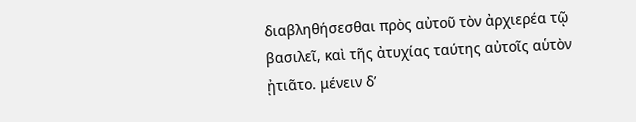διαβληθήσεσθαι πρὸς αὐτοῦ τὸν ἀρχιερέα τῷ βασιλεῖ, καὶ τῆς ἀτυχίας ταύτης αὐτοῖς αὑτὸν ᾐτιᾶτο. μένειν δʼ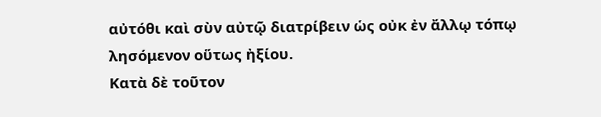αὐτόθι καὶ σὺν αὐτῷ διατρίβειν ὡς οὐκ ἐν ἄλλῳ τόπῳ λησόμενον οὕτως ἠξίου.
Κατὰ δὲ τοῦτον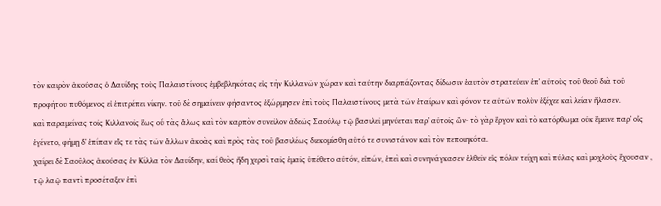τὸν καιρὸν ἀκούσας ὁ Δαυίδης τοὺς Παλαιστίνους ἐμβεβληκότας εἰς τὴν Κιλλανῶν χώραν καὶ ταύτην διαρπάζοντας δίδωσιν ἑαυτὸν στρατεύειν ἐπʼ αὐτοὺς τοῦ θεοῦ διὰ τοῦ προφήτου πυθόμενος εἰ ἐπιτρέπει νίκην. τοῦ δὲ σημαίνειν φήσαντος ἐξώρμησεν ἐπὶ τοὺς Παλαιστίνους μετὰ τῶν ἑταίρων καὶ φόνον τε αὐτῶν πολὺν ἐξέχεε καὶ λείαν ἤλασεν.
καὶ παραμείνας τοῖς Κιλλανοῖς ἕως οὗ τὰς ἅλως καὶ τὸν καρπὸν συνεῖλον ἀδεῶς Σαούλῳ τῷ βασιλεῖ μηνύεται παρʼ αὐτοῖς ὤν· τὸ γὰρ ἔργον καὶ τὸ κατόρθωμα οὐκ ἔμεινε παρʼ οἷς ἐγένετο, φήμῃ δʼ ἐπίπαν εἴς τε τὰς τῶν ἄλλων ἀκοὰς καὶ πρὸς τὰς τοῦ βασιλέως διεκομίσθη αὑτό τε συνιστάνον καὶ τὸν πεποιηκότα.
χαίρει δὲ Σαοῦλος ἀκούσας ἐν Κίλλα τὸν Δαυίδην, καί θεὸς ἤδη χερσὶ ταῖς ἐμαῖς ὑπέθετο αὐτόν, εἰπών, ἐπεὶ καὶ συνηνάγκασεν ἐλθεῖν εἰς πόλιν τείχη καὶ πύλας καὶ μοχλοὺς ἔχουσαν , τῷ λαῷ παντὶ προσέταξεν ἐπὶ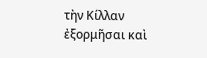τὴν Κίλλαν ἐξορμῆσαι καὶ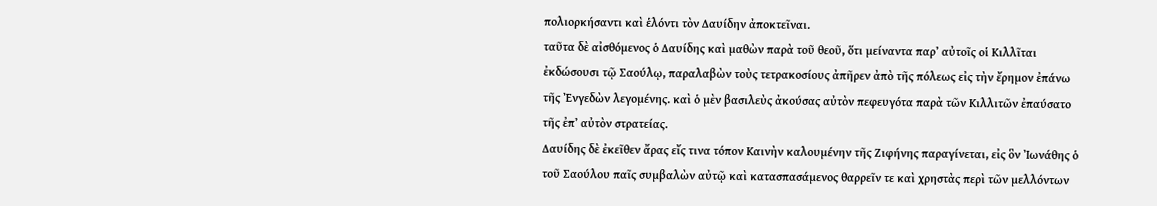πολιορκήσαντι καὶ ἑλόντι τὸν Δαυίδην ἀποκτεῖναι.
ταῦτα δὲ αἰσθόμενος ὁ Δαυίδης καὶ μαθὼν παρὰ τοῦ θεοῦ, ὅτι μείναντα παρʼ αὐτοῖς οἱ Κιλλῖται ἐκδώσουσι τῷ Σαούλῳ, παραλαβὼν τοὺς τετρακοσίους ἀπῆρεν ἀπὸ τῆς πόλεως εἰς τὴν ἔρημον ἐπάνω τῆς Ἐνγεδὼν λεγομένης. καὶ ὁ μὲν βασιλεὺς ἀκούσας αὐτὸν πεφευγότα παρὰ τῶν Κιλλιτῶν ἐπαύσατο τῆς ἐπʼ αὐτὸν στρατείας.
Δαυίδης δὲ ἐκεῖθεν ἄρας εἴς τινα τόπον Καινὴν καλουμένην τῆς Ζιφήνης παραγίνεται, εἰς ὃν Ἰωνάθης ὁ τοῦ Σαούλου παῖς συμβαλὼν αὐτῷ καὶ κατασπασάμενος θαρρεῖν τε καὶ χρηστὰς περὶ τῶν μελλόντων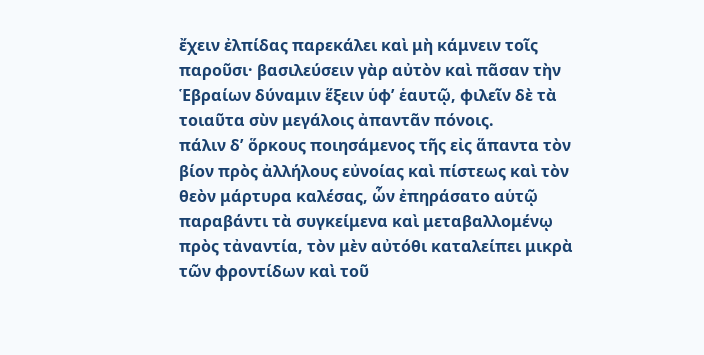ἔχειν ἐλπίδας παρεκάλει καὶ μὴ κάμνειν τοῖς παροῦσι· βασιλεύσειν γὰρ αὐτὸν καὶ πᾶσαν τὴν Ἑβραίων δύναμιν ἕξειν ὑφʼ ἑαυτῷ, φιλεῖν δὲ τὰ τοιαῦτα σὺν μεγάλοις ἀπαντᾶν πόνοις.
πάλιν δʼ ὅρκους ποιησάμενος τῆς εἰς ἅπαντα τὸν βίον πρὸς ἀλλήλους εὐνοίας καὶ πίστεως καὶ τὸν θεὸν μάρτυρα καλέσας, ὧν ἐπηράσατο αὑτῷ παραβάντι τὰ συγκείμενα καὶ μεταβαλλομένῳ πρὸς τἀναντία, τὸν μὲν αὐτόθι καταλείπει μικρὰ τῶν φροντίδων καὶ τοῦ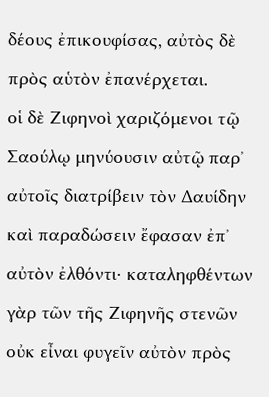δέους ἐπικουφίσας, αὐτὸς δὲ πρὸς αὑτὸν ἐπανέρχεται.
οἱ δὲ Ζιφηνοὶ χαριζόμενοι τῷ Σαούλῳ μηνύουσιν αὐτῷ παρʼ αὐτοῖς διατρίβειν τὸν Δαυίδην καὶ παραδώσειν ἔφασαν ἐπʼ αὐτὸν ἐλθόντι· καταληφθέντων γὰρ τῶν τῆς Ζιφηνῆς στενῶν οὐκ εἶναι φυγεῖν αὐτὸν πρὸς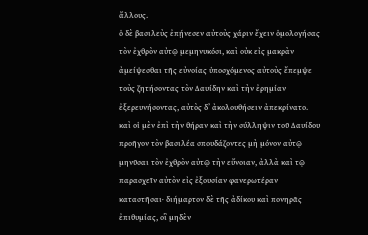ἄλλους.
ὁ δὲ βασιλεὺς ἐπῄνεσεν αὐτοὺς χάριν ἔχειν ὁμολογήσας τὸν ἐχθρὸν αὐτῷ μεμηνυκόσι, καὶ οὐκ εἰς μακρὰν ἀμείψεσθαι τῆς εὐνοίας ὑποσχόμενος αὐτοὺς ἔπεμψε τοὺς ζητήσοντας τὸν Δαυίδην καὶ τὴν ἐρημίαν ἐξερευνήσοντας, αὐτὸς δʼ ἀκολουθήσειν ἀπεκρίνατο.
καὶ οἱ μὲν ἐπὶ τὴν θήραν καὶ τὴν σύλληψιν τοῦ Δαυίδου προῆγον τὸν βασιλέα σπουδάζοντες μὴ μόνον αὐτῷ μηνῦσαι τὸν ἐχθρὸν αὐτῷ τὴν εὔνοιαν, ἀλλὰ καὶ τῷ παρασχεῖν αὐτὸν εἰς ἐξουσίαν φανερωτέραν καταστῆσαι· διήμαρτον δὲ τῆς ἀδίκου καὶ πονηρᾶς ἐπιθυμίας, οἳ μηδὲν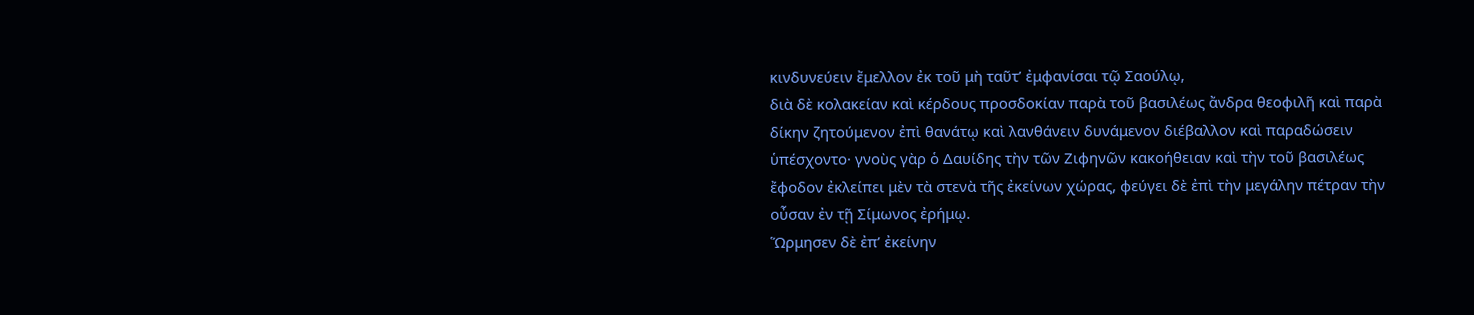κινδυνεύειν ἔμελλον ἐκ τοῦ μὴ ταῦτʼ ἐμφανίσαι τῷ Σαούλῳ,
διὰ δὲ κολακείαν καὶ κέρδους προσδοκίαν παρὰ τοῦ βασιλέως ἄνδρα θεοφιλῆ καὶ παρὰ δίκην ζητούμενον ἐπὶ θανάτῳ καὶ λανθάνειν δυνάμενον διέβαλλον καὶ παραδώσειν ὑπέσχοντο· γνοὺς γὰρ ὁ Δαυίδης τὴν τῶν Ζιφηνῶν κακοήθειαν καὶ τὴν τοῦ βασιλέως ἔφοδον ἐκλείπει μὲν τὰ στενὰ τῆς ἐκείνων χώρας, φεύγει δὲ ἐπὶ τὴν μεγάλην πέτραν τὴν οὖσαν ἐν τῇ Σίμωνος ἐρήμῳ.
Ὥρμησεν δὲ ἐπʼ ἐκείνην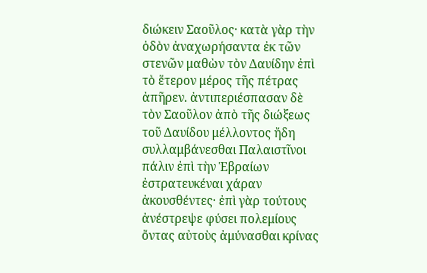διώκειν Σαοῦλος· κατὰ γὰρ τὴν ὁδὸν ἀναχωρήσαντα ἐκ τῶν στενῶν μαθὼν τὸν Δαυίδην ἐπὶ τὸ ἕτερον μέρος τῆς πέτρας ἀπῆρεν. ἀντιπεριέσπασαν δὲ τὸν Σαοῦλον ἀπὸ τῆς διώξεως τοῦ Δαυίδου μέλλοντος ἤδη συλλαμβάνεσθαι Παλαιστῖνοι πάλιν ἐπὶ τὴν Ἑβραίων ἐστρατευκέναι χάραν ἀκουσθέντες· ἐπὶ γὰρ τούτους ἀνέστρεψε φύσει πολεμίους ὄντας αὐτοὺς ἀμύνασθαι κρίνας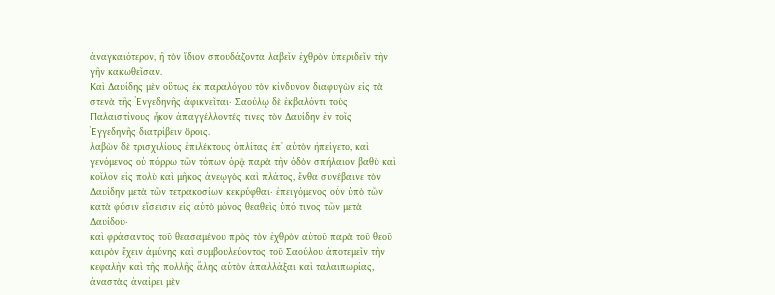ἀναγκαιότερον, ἢ τὸν ἴδιον σπουδάζοντα λαβεῖν ἐχθρὸν ὑπεριδεῖν τὴν γῆν κακωθεῖσαν.
Καὶ Δαυίδης μὲν οὕτως ἐκ παραλόγου τὸν κίνδυνον διαφυγὼν εἰς τὰ στενὰ τῆς Ἐνγεδηνῆς ἀφικνεῖται· Σαούλῳ δὲ ἐκβαλόντι τοὺς Παλαιστίνους ἧκον ἀπαγγέλλοντές τινες τὸν Δαυίδην ἐν τοῖς Ἐγγεδηνῆς διατρίβειν ὅροις.
λαβὼν δὲ τρισχιλίους ἐπιλέκτους ὁπλίτας ἐπʼ αὐτὸν ἠπείγετο, καὶ γενόμενος οὐ πόρρω τῶν τόπων ὁρᾷ παρὰ τὴν ὁδὸν σπήλαιον βαθὺ καὶ κοῖλον εἰς πολὺ καὶ μῆκος ἀνεῳγὸς καὶ πλάτος, ἔνθα συνέβαινε τὸν Δαυίδην μετὰ τῶν τετρακοσίων κεκρύφθαι· ἐπειγόμενος οὖν ὑπὸ τῶν κατὰ φύσιν εἴσεισιν εἰς αὐτὸ μόνος θεαθεὶς ὑπό τινος τῶν μετὰ Δαυίδου·
καὶ φράσαντος τοῦ θεασαμένου πρὸς τὸν ἐχθρὸν αὐτοῦ παρὰ τοῦ θεοῦ καιρὸν ἔχειν ἀμύνης καὶ συμβουλεύοντος τοῦ Σαούλου ἀποτεμεῖν τὴν κεφαλὴν καὶ τῆς πολλῆς ἄλης αὑτὸν ἀπαλλάξαι καὶ ταλαιπωρίας, ἀναστὰς ἀναίρει μὲν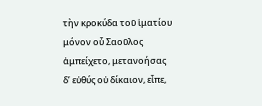τὴν κροκύδα τοῦ ἱματίου μόνον οὗ Σαοῦλος ἀμπείχετο, μετανοήσας δʼ εὐθύς οὐ δίκαιον, εἶπε,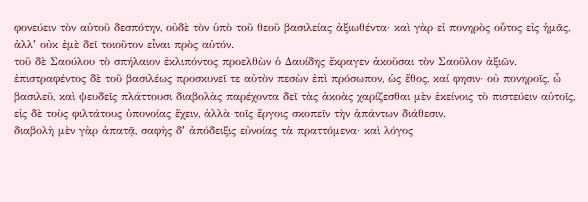φονεύειν τὸν αὑτοῦ δεσπότην, οὐδὲ τὸν ὑπὸ τοῦ θεοῦ βασιλείας ἀξιωθέντα· καὶ γὰρ εἰ πονηρὸς οὗτος εἰς ἡμᾶς, ἀλλʼ οὐκ ἐμὲ δεῖ τοιοῦτον εἶναι πρὸς αὐτόν.
τοῦ δὲ Σαούλου τὸ σπήλαιον ἐκλιπόντος προελθὼν ὁ Δαυίδης ἔκραγεν ἀκοῦσαι τὸν Σαοῦλον ἀξιῶν. ἐπιστραφέντος δὲ τοῦ βασιλέως προσκυνεῖ τε αὐτὸν πεσὼν ἐπὶ πρόσωπον, ὡς ἔθος, καί φησιν· οὐ πονηροῖς, ὦ βασιλεῦ, καὶ ψευδεῖς πλάττουσι διαβολὰς παρέχοντα δεῖ τὰς ἀκοὰς χαρίζεσθαι μὲν ἐκείνοις τὸ πιστεύειν αὐτοῖς, εἰς δὲ τοὺς φιλτάτους ὑπονοίας ἔχειν, ἀλλὰ τοῖς ἔργοις σκοπεῖν τὴν ἁπάντων διάθεσιν.
διαβολὴ μὲν γὰρ ἀπατᾷ, σαφὴς δʼ ἀπόδειξις εὐνοίας τὰ πραττόμενα· καὶ λόγος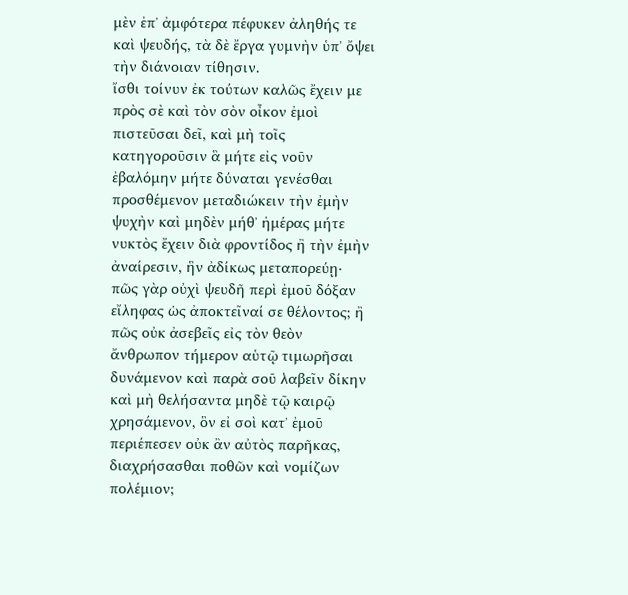μὲν ἐπʼ ἀμφότερα πέφυκεν ἀληθής τε καὶ ψευδής, τὰ δὲ ἔργα γυμνὴν ὑπʼ ὄψει τὴν διάνοιαν τίθησιν.
ἴσθι τοίνυν ἐκ τούτων καλῶς ἔχειν με πρὸς σὲ καὶ τὸν σὸν οἶκον ἐμοὶ πιστεῦσαι δεῖ, καὶ μὴ τοῖς κατηγοροῦσιν ἃ μήτε εἰς νοῦν ἐβαλόμην μήτε δύναται γενέσθαι προσθέμενον μεταδιώκειν τὴν ἐμὴν ψυχὴν καὶ μηδὲν μήθʼ ἡμέρας μήτε νυκτὸς ἔχειν διὰ φροντίδος ἢ τὴν ἐμὴν ἀναίρεσιν, ἣν ἀδίκως μεταπορεύῃ·
πῶς γὰρ οὐχὶ ψευδῆ περὶ ἐμοῦ δόξαν εἴληφας ὡς ἀποκτεῖναί σε θέλοντος; ἢ πῶς οὐκ ἀσεβεῖς εἰς τὸν θεὸν ἄνθρωπον τήμερον αὑτῷ τιμωρῆσαι δυνάμενον καὶ παρὰ σοῦ λαβεῖν δίκην καὶ μὴ θελήσαντα μηδὲ τῷ καιρῷ χρησάμενον, ὃν εἰ σοὶ κατʼ ἐμοῦ περιέπεσεν οὐκ ἂν αὐτὸς παρῆκας, διαχρήσασθαι ποθῶν καὶ νομίζων πολέμιον;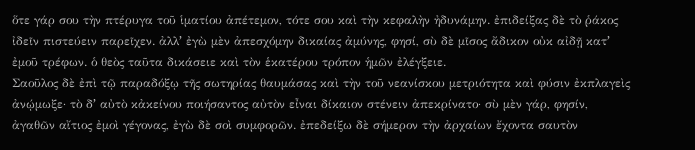ὅτε γάρ σου τὴν πτέρυγα τοῦ ἱματίου ἀπέτεμον, τότε σου καὶ τὴν κεφαλὴν ἠδυνάμην. ἐπιδείξας δὲ τὸ ῥάκος ἰδεῖν πιστεύειν παρεῖχεν. ἀλλʼ ἐγὼ μὲν ἀπεσχόμην δικαίας ἀμύνης, φησί, σὺ δὲ μῖσος ἄδικον οὐκ αἰδῇ κατʼ ἐμοῦ τρέφων. ὁ θεὸς ταῦτα δικάσειε καὶ τὸν ἑκατέρου τρόπον ἡμῶν ἐλέγξειε.
Σαοῦλος δὲ ἐπὶ τῷ παραδόξῳ τῆς σωτηρίας θαυμάσας καὶ τὴν τοῦ νεανίσκου μετριότητα καὶ φύσιν ἐκπλαγεὶς ἀνῴμωξε· τὸ δʼ αὐτὸ κἀκείνου ποιήσαντος αὐτὸν εἶναι δίκαιον στένειν ἀπεκρίνατο· σὺ μὲν γάρ, φησίν, ἀγαθῶν αἴτιος ἐμοὶ γέγονας, ἐγὼ δὲ σοὶ συμφορῶν. ἐπεδείξω δὲ σήμερον τὴν ἀρχαίων ἔχοντα σαυτὸν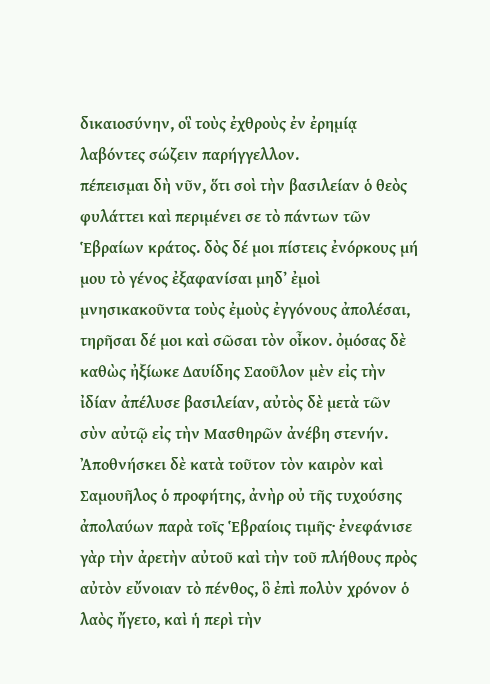δικαιοσύνην, οἳ τοὺς ἐχθροὺς ἐν ἐρημίᾳ λαβόντες σώζειν παρήγγελλον.
πέπεισμαι δὴ νῦν, ὅτι σοὶ τὴν βασιλείαν ὁ θεὸς φυλάττει καὶ περιμένει σε τὸ πάντων τῶν Ἑβραίων κράτος. δὸς δέ μοι πίστεις ἐνόρκους μή μου τὸ γένος ἐξαφανίσαι μηδʼ ἐμοὶ μνησικακοῦντα τοὺς ἐμοὺς ἐγγόνους ἀπολέσαι, τηρῆσαι δέ μοι καὶ σῶσαι τὸν οἶκον. ὀμόσας δὲ καθὼς ἠξίωκε Δαυίδης Σαοῦλον μὲν εἰς τὴν ἰδίαν ἀπέλυσε βασιλείαν, αὐτὸς δὲ μετὰ τῶν σὺν αὐτῷ εἰς τὴν Μασθηρῶν ἀνέβη στενήν.
Ἀποθνήσκει δὲ κατὰ τοῦτον τὸν καιρὸν καὶ Σαμουῆλος ὁ προφήτης, ἀνὴρ οὐ τῆς τυχούσης ἀπολαύων παρὰ τοῖς Ἑβραίοις τιμῆς· ἐνεφάνισε γὰρ τὴν ἀρετὴν αὐτοῦ καὶ τὴν τοῦ πλήθους πρὸς αὐτὸν εὔνοιαν τὸ πένθος, ὃ ἐπὶ πολὺν χρόνον ὁ λαὸς ἤγετο, καὶ ἡ περὶ τὴν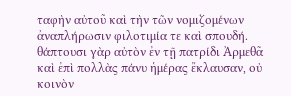ταφὴν αὐτοῦ καὶ τὴν τῶν νομιζομένων ἀναπλήρωσιν φιλοτιμία τε καὶ σπουδή.
θάπτουσι γὰρ αὐτὸν ἐν τῇ πατρίδι Ἀρμεθᾶ καὶ ἐπὶ πολλὰς πάνυ ἡμέρας ἔκλαυσαν, οὐ κοινὸν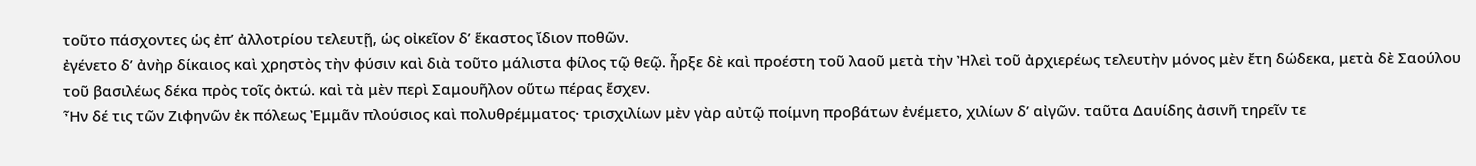τοῦτο πάσχοντες ὡς ἐπʼ ἀλλοτρίου τελευτῇ, ὡς οἰκεῖον δʼ ἕκαστος ἴδιον ποθῶν.
ἐγένετο δʼ ἀνὴρ δίκαιος καὶ χρηστὸς τὴν φύσιν καὶ διὰ τοῦτο μάλιστα φίλος τῷ θεῷ. ἦρξε δὲ καὶ προέστη τοῦ λαοῦ μετὰ τὴν Ἠλεὶ τοῦ ἀρχιερέως τελευτὴν μόνος μὲν ἔτη δώδεκα, μετὰ δὲ Σαούλου τοῦ βασιλέως δέκα πρὸς τοῖς ὀκτώ. καὶ τὰ μὲν περὶ Σαμουῆλον οὕτω πέρας ἔσχεν.
Ἦν δέ τις τῶν Ζιφηνῶν ἐκ πόλεως Ἐμμᾶν πλούσιος καὶ πολυθρέμματος· τρισχιλίων μὲν γὰρ αὐτῷ ποίμνη προβάτων ἐνέμετο, χιλίων δʼ αἰγῶν. ταῦτα Δαυίδης ἀσινῆ τηρεῖν τε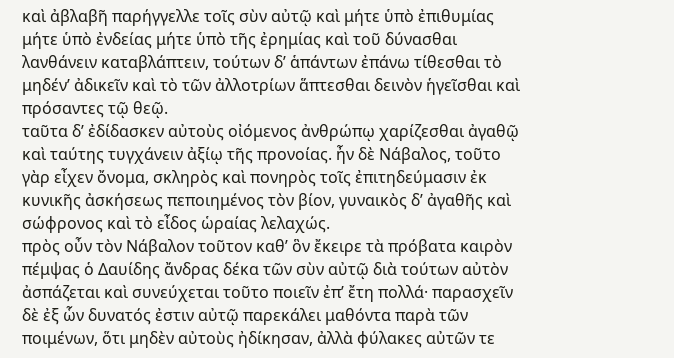καὶ ἀβλαβῆ παρήγγελλε τοῖς σὺν αὐτῷ καὶ μήτε ὑπὸ ἐπιθυμίας μήτε ὑπὸ ἐνδείας μήτε ὑπὸ τῆς ἐρημίας καὶ τοῦ δύνασθαι λανθάνειν καταβλάπτειν, τούτων δʼ ἁπάντων ἐπάνω τίθεσθαι τὸ μηδένʼ ἀδικεῖν καὶ τὸ τῶν ἀλλοτρίων ἅπτεσθαι δεινὸν ἡγεῖσθαι καὶ πρόσαντες τῷ θεῷ.
ταῦτα δʼ ἐδίδασκεν αὐτοὺς οἰόμενος ἀνθρώπῳ χαρίζεσθαι ἀγαθῷ καὶ ταύτης τυγχάνειν ἀξίῳ τῆς προνοίας. ἦν δὲ Νάβαλος, τοῦτο γὰρ εἶχεν ὄνομα, σκληρὸς καὶ πονηρὸς τοῖς ἐπιτηδεύμασιν ἐκ κυνικῆς ἀσκήσεως πεποιημένος τὸν βίον, γυναικὸς δʼ ἀγαθῆς καὶ σώφρονος καὶ τὸ εἶδος ὡραίας λελαχώς.
πρὸς οὖν τὸν Νάβαλον τοῦτον καθʼ ὃν ἔκειρε τὰ πρόβατα καιρὸν πέμψας ὁ Δαυίδης ἄνδρας δέκα τῶν σὺν αὐτῷ διὰ τούτων αὐτὸν ἀσπάζεται καὶ συνεύχεται τοῦτο ποιεῖν ἐπʼ ἔτη πολλά· παρασχεῖν δὲ ἐξ ὧν δυνατός ἐστιν αὐτῷ παρεκάλει μαθόντα παρὰ τῶν ποιμένων, ὅτι μηδὲν αὐτοὺς ἠδίκησαν, ἀλλὰ φύλακες αὐτῶν τε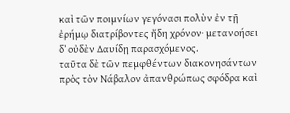καὶ τῶν ποιμνίων γεγόνασι πολὺν ἐν τῇ ἐρήμῳ διατρίβοντες ἤδη χρόνον· μετανοήσει δʼ οὐδὲν Δαυίδῃ παρασχόμενος.
ταῦτα δὲ τῶν πεμφθέντων διακονησάντων πρὸς τὸν Νάβαλον ἀπανθρώπως σφόδρα καὶ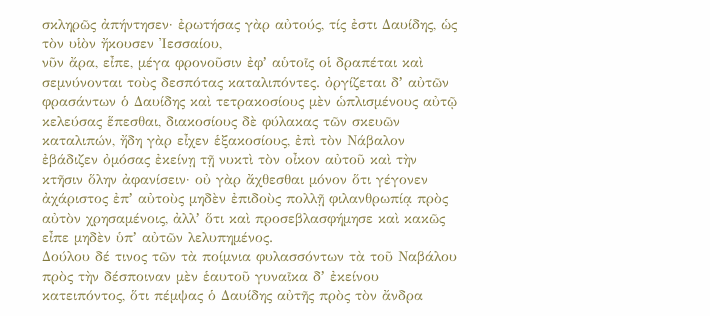σκληρῶς ἀπήντησεν· ἐρωτήσας γὰρ αὐτούς, τίς ἐστι Δαυίδης, ὡς τὸν υἱὸν ἤκουσεν Ἰεσσαίου,
νῦν ἄρα, εἶπε, μέγα φρονοῦσιν ἐφʼ αὑτοῖς οἱ δραπέται καὶ σεμνύνονται τοὺς δεσπότας καταλιπόντες. ὀργίζεται δʼ αὐτῶν φρασάντων ὁ Δαυίδης καὶ τετρακοσίους μὲν ὡπλισμένους αὐτῷ κελεύσας ἕπεσθαι, διακοσίους δὲ φύλακας τῶν σκευῶν καταλιπών, ἤδη γὰρ εἶχεν ἑξακοσίους, ἐπὶ τὸν Νάβαλον ἐβάδιζεν ὀμόσας ἐκείνῃ τῇ νυκτὶ τὸν οἶκον αὐτοῦ καὶ τὴν κτῆσιν ὅλην ἀφανίσειν· οὐ γὰρ ἄχθεσθαι μόνον ὅτι γέγονεν ἀχάριστος ἐπʼ αὐτοὺς μηδὲν ἐπιδοὺς πολλῇ φιλανθρωπίᾳ πρὸς αὐτὸν χρησαμένοις, ἀλλʼ ὅτι καὶ προσεβλασφήμησε καὶ κακῶς εἶπε μηδὲν ὑπʼ αὐτῶν λελυπημένος.
Δούλου δέ τινος τῶν τὰ ποίμνια φυλασσόντων τὰ τοῦ Ναβάλου πρὸς τὴν δέσποιναν μὲν ἑαυτοῦ γυναῖκα δʼ ἐκείνου κατειπόντος, ὅτι πέμψας ὁ Δαυίδης αὐτῆς πρὸς τὸν ἄνδρα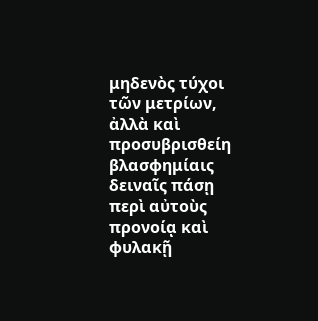μηδενὸς τύχοι τῶν μετρίων, ἀλλὰ καὶ προσυβρισθείη βλασφημίαις δειναῖς πάσῃ περὶ αὐτοὺς προνοίᾳ καὶ φυλακῇ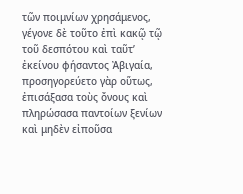τῶν ποιμνίων χρησάμενος,
γέγονε δὲ τοῦτο ἐπὶ κακῷ τῷ τοῦ δεσπότου καὶ ταῦτʼ ἐκείνου φήσαντος Ἀβιγαία, προσηγορεύετο γὰρ οὕτως, ἐπισάξασα τοὺς ὄνους καὶ πληρώσασα παντοίων ξενίων καὶ μηδὲν εἰποῦσα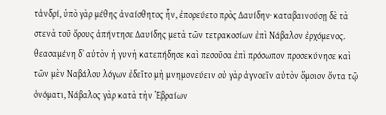τἀνδρί, ὑπὸ γὰρ μέθης ἀναίσθητος ἦν, ἐπορεύετο πρὸς Δαυίδην· καταβαινούσῃ δὲ τὰ στενὰ τοῦ ὄρους ἀπήντησε Δαυίδης μετὰ τῶν τετρακοσίων ἐπὶ Νάβαλον ἐρχόμενος.
θεασαμένη δʼ αὐτὸν ἡ γυνὴ κατεπήδησε καὶ πεσοῦσα ἐπὶ πρόσωπον προσεκύνησε καὶ τῶν μὲν Ναβάλου λόγων ἐδεῖτο μὴ μνημονεύειν οὐ γὰρ ἀγνοεῖν αὐτὸν ὅμοιον ὄντα τῷ ὀνόματι, Νάβαλος γὰρ κατὰ τὴν Ἑβραίων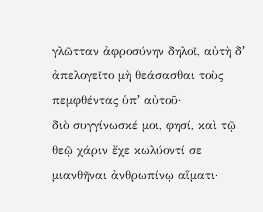γλῶτταν ἀφροσύνην δηλοῖ, αὐτὴ δʼ ἀπελογεῖτο μὴ θεάσασθαι τοὺς πεμφθέντας ὑπʼ αὐτοῦ·
διὸ συγγίνωσκέ μοι, φησί, καὶ τῷ θεῷ χάριν ἔχε κωλύοντί σε μιανθῆναι ἀνθρωπίνῳ αἵματι·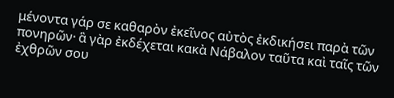μένοντα γάρ σε καθαρὸν ἐκεῖνος αὐτὸς ἐκδικήσει παρὰ τῶν πονηρῶν· ἃ γὰρ ἐκδέχεται κακὰ Νάβαλον ταῦτα καὶ ταῖς τῶν ἐχθρῶν σου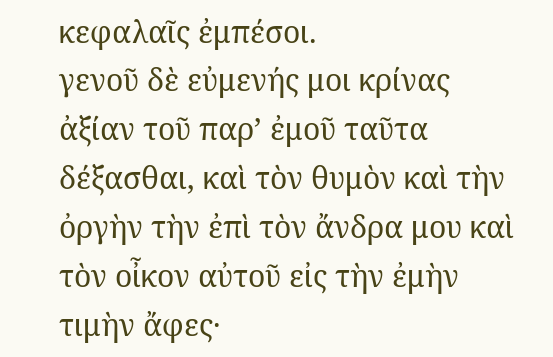κεφαλαῖς ἐμπέσοι.
γενοῦ δὲ εὐμενής μοι κρίνας ἀξίαν τοῦ παρʼ ἐμοῦ ταῦτα δέξασθαι, καὶ τὸν θυμὸν καὶ τὴν ὀργὴν τὴν ἐπὶ τὸν ἄνδρα μου καὶ τὸν οἶκον αὐτοῦ εἰς τὴν ἐμὴν τιμὴν ἄφες·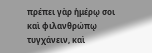πρέπει γὰρ ἡμέρῳ σοι καὶ φιλανθρώπῳ τυγχάνειν, καὶ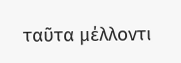ταῦτα μέλλοντι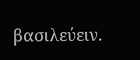βασιλεύειν.